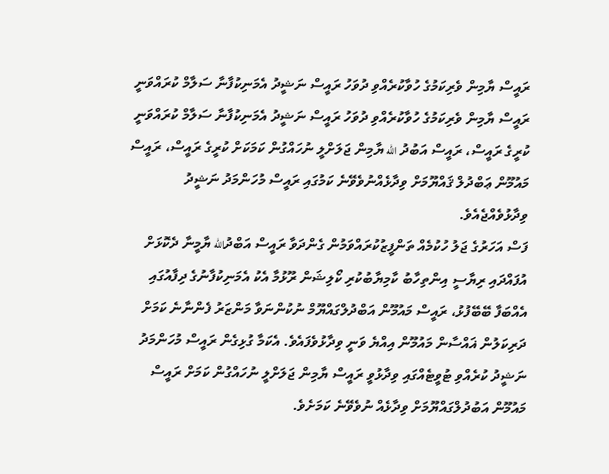ރައީސް ޔާމިން ވެރިކަމުގެ ހުވާކުރެއްވި ދުވަހު ރައީސް ނަޝީދު އެމަނިކުފާނާ ސަލާމް ކުރައްވަނީ
ރައީސް ޔާމިން ވެރިކަމުގެ ހުވާކުރެއްވި ދުވަހު ރައީސް ނަޝީދު އެމަނިކުފާނާ ސަލާމް ކުރައްވަނީ
ކުރީގެ ރައީސް، ރައީސް އަބުދު الله ޔާމިން ޖަލަށްލީ ނުހައްގުން ކަމަކަށް ކުރީގެ ރައީސް، ރައީސް މައުމޫން ޢަބްދުލް ޤައްޔޫމަށް ވިދާޅެއްނުވެވޭނެ ކަމުގައި ރައީސް މުހަންމަދު ނަޝީދު ވިދާޅުވެއްޖެއެވެ.
ފަސް އަހަރުގެ ޖަލު ހުކުމެއް ތަންފީޒުކުރައްވަމުން ގެންދަވާ ރައީސް އަބްދުالله ޔާމީނާ ދެކޮޅަށް އުފައްދައި ރިޔާސީ އިންތިހާބު ކާމިޔާބުކުރި ކޯލިޝަން ރޫޅުމާ އެކު އެމަނިކުފާނުގެ ދިފާއުގައި އެއްބަފާ ބޭބޭފުޅު، ރައީސް މައުމޫން އަބްދުލްގައްޔޫމް ނުކުންނަވާ މަންޒަރު ފެންނާނެ ކަމަށް ދަރިކަލުން ޣައްސާން މައުމޫން އިއްޔެ ވަނީ ވިދާޅުވެފައެވެ. އެކަމާ ގުޅިގެން ރައީސް މުހަންމަދު ނަޝީދު ކުރެއްވި ޓުވީޓެއްގައި ވިދާޅުވީ ރައީސް ޔާމިން ޖަލަށްލީ ނުހައްގުން ކަމަށް ރައީސް މައުމޫން އަބުދުލްގައްޔޫމަށް ވިދާޅެއް ނުވެވޭނެ ކަމަށެވެ.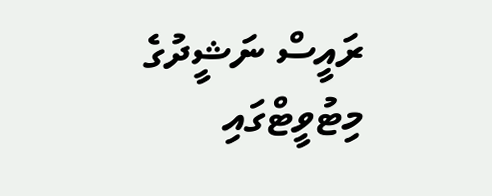ރައީސް ނަޝީދުގެ މިޓުވީޓްގައި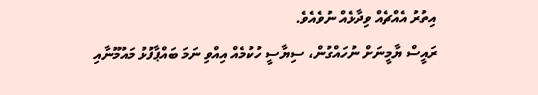އިތުރު އެއްޗެއް ވިދާޅެއް ނުވެއެވެ.
ރައީސް ޔާމީނަށް ނުހައްގުން، ސިޔާސީ ހުކުމެއް އިއްވި ނަމަ ބައްޕާފުޅު މައުމޫނާއި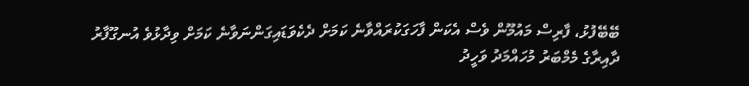ބޭބޭފުޅު، ފާރިސް މައުމޫން ވެސް އެކަން ފާހަގަކުރައްވާނެ ކަމަށް ދެކެވަޑައިގަންނަވާނެ ކަމަށް ވިދާޅުވެ އުނގޫފާރު ދާއިރާގެ މެމްބަރު މުހައްމަދު ވަހީދު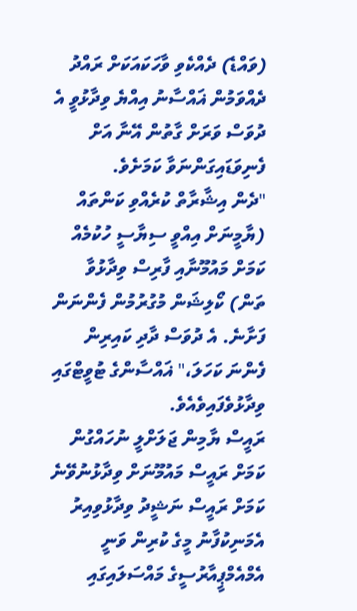(ވައްޑެ) ދެއްކެވި ވާހަކައަކަށް ރައްދު ދެއްވަމުން ޣައްސާނު އިއްޔެ ވިދާޅުވީ އެ ދުވަސް ވަރަށް ގާތުން އޭނާ އަށް ފެނިވަޑައިގަންނަވާ ކަމަށެވެ.
"ދެން އިޝާރާތް ކުރެއްވި ކަންތައް (ޔާމީނަށް އިއްވީ ސިޔާސީ ހުކުމެއް ކަމަށް މައުމޫނާއި ފާރިސް ވިދާޅުވާ ތަން) ކޯލިޝަން މުގުރުމުން ފެންނަން ފަށާނެ. އެ ދުވަސް ދާދި ކައިރިން ފެންނަ ކަހަލަ،" ޣައްސާންގެ ޓުވީޓްގައި ވިދާޅުވެފައިވެއެވެ.
ރައީސް ޔާމިން ޖަލަށްލީ ނުހައްގުން ކަމަށް ރައީސް މައުމޫނަށް ވިދާޅުނުވޭނެ ކަމަށް ރައީސް ނަޝީދު ވިދާޅުވިއިރު އެމަނިކުފާނު މީގެ ކުރިން ވަނީ އެމްއެމްޕީއާރުސީގެ މައްސަލައިގައި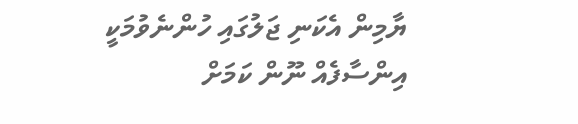ޔާމިން އެކަނި ޖަލުގައި ހުންނެވުމަކީ އިންސާފެއް ނޫން ކަމަށް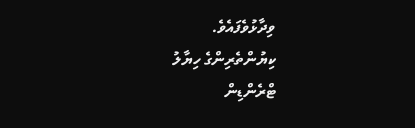ވިދާޅުވެފައެވެ.
ކިޔުންތެރިންގެ ހިޔާލު
ޓްރެންޑިން